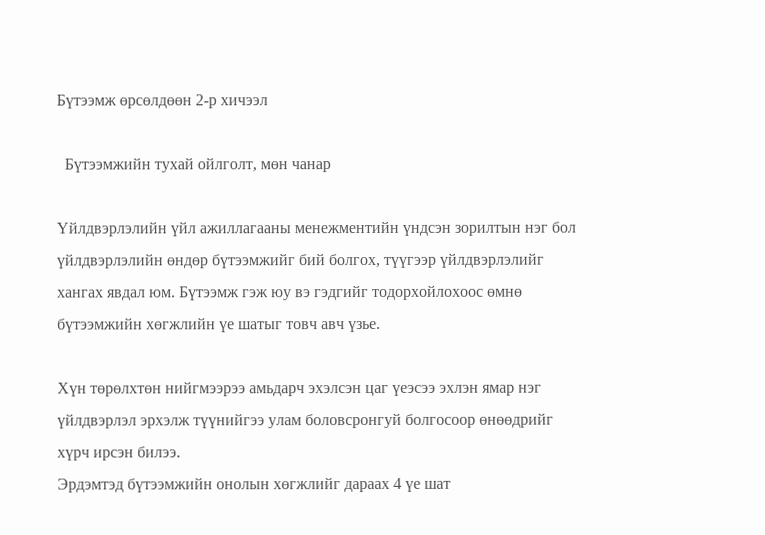Бүтээмж өрсөлдөөн 2-р хичээл

  Бүтээмжийн тухай ойлголт, мөн чанар

Үйлдвэрлэлийн үйл ажиллагааны менежментийн үндсэн зорилтын нэг бол үйлдвэрлэлийн өндөр бүтээмжийг бий болгох, түүгээр үйлдвэрлэлийг хангах явдал юм. Бүтээмж гэж юу вэ гэдгийг тодорхойлохоос өмнө бүтээмжийн хөгжлийн үе шатыг товч авч үзье.

Хүн төрөлхтөн нийгмээрээ амьдарч эхэлсэн цаг үеэсээ эхлэн ямар нэг үйлдвэрлэл эрхэлж түүнийгээ улам боловсронгуй болгосоор өнөөдрийг хүрч ирсэн билээ.
Эрдэмтэд бүтээмжийн онолын хөгжлийг дараах 4 үе шат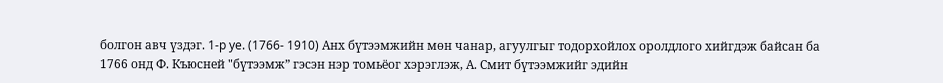болгон авч үздэг. 1-p ye. (1766- 1910) Анх бүтээмжийн мөн чанар, агуулгыг тодорхойлох оролдлого хийгдэж байсан ба 1766 онд Ф. Къюсней "бүтээмж” гэсэн нэр томьёог хэрэглэж, А. Смит бүтээмжийг эдийн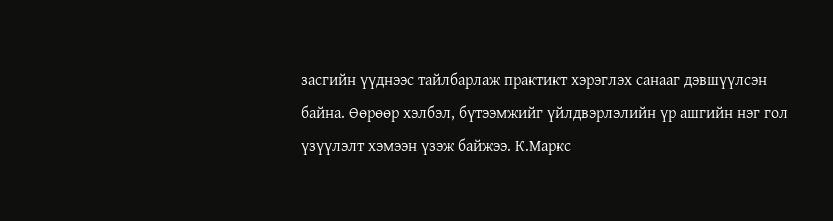засгийн үүднээс тайлбарлаж практикт хэрэглэх санааг дэвшүүлсэн байна. Өөрөөр хэлбэл, бүтээмжийг үйлдвэрлэлийн үр ашгийн нэг гол үзүүлэлт хэмээн үзэж байжээ. К.Маркс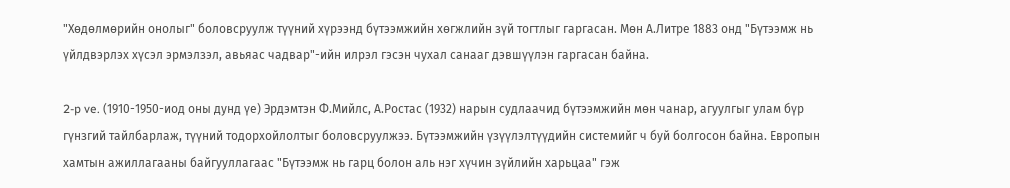"Хөдөлмөрийн онолыг" боловсруулж түүний хүрээнд бүтээмжийн хөгжлийн зүй тогтлыг гаргасан. Мөн А.Литре 1883 онд "Бүтээмж нь үйлдвэрлэх хүсэл эрмэлзэл, авьяас чадвар"-ийн илрэл гэсэн чухал санааг дэвшүүлэн гаргасан байна.

2-p ve. (1910-1950-иод оны дунд үе) Эрдэмтэн Ф.Мийлс, А.Ростас (1932) нарын судлаачид бүтээмжийн мөн чанар, агуулгыг улам бүр гүнзгий тайлбарлаж, түүний тодорхойлолтыг боловсруулжээ. Бүтээмжийн үзүүлэлтүүдийн системийг ч буй болгосон байна. Европын хамтын ажиллагааны байгууллагаас "Бүтээмж нь гарц болон аль нэг хүчин зүйлийн харьцаа" гэж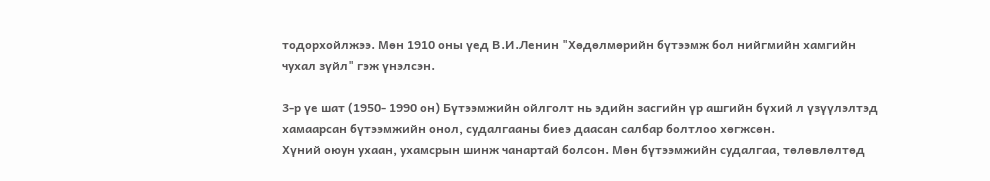тодорхойлжээ. Мөн 1910 оны үед В.И.Ленин "Хөдөлмөрийн бүтээмж бол нийгмийн хамгийн чухал зүйл" гэж үнэлсэн.

3-р үе шат (1950- 1990 он) Бүтээмжийн ойлголт нь эдийн засгийн үр ашгийн бүхий л үзүүлэлтэд хамаарсан бүтээмжийн онол, судалгааны биеэ даасан салбар болтлоо хөгжсөн.
Хүний оюун ухаан, ухамсрын шинж чанартай болсон. Мөн бүтээмжийн судалгаа, төлөвлөлтөд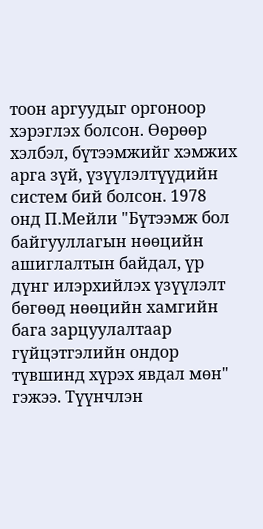тоон аргуудыг оргоноор хэрэглэх болсон. Өөрөөр хэлбэл, бүтээмжийг хэмжих арга зүй, үзүүлэлтүүдийн систем бий болсон. 1978 онд П.Мейли "Бүтээмж бол байгууллагын нөөцийн ашиглалтын байдал, үр дүнг илэрхийлэх үзүүлэлт бөгөөд нөөцийн хамгийн бага зарцуулалтаар гүйцэтгэлийн ондор түвшинд хүрэх явдал мөн" гэжээ. Түүнчлэн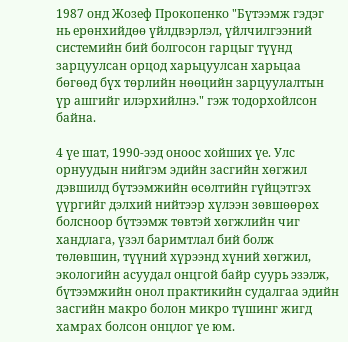1987 онд Жозеф Прокопенко "Бүтээмж гэдэг нь ерөнхийдөө үйлдвэрлэл, үйлчилгээний системийн бий болгосон гарцыг түүнд зарцуулсан орцод харьцуулсан харьцаа бөгөөд бүх төрлийн нөөцийн зарцуулалтын үр ашгийг илэрхийлнэ." гэж тодорхойлсон байна.

4 үе шат, 1990-ээд оноос хойших үе. Улс орнуудын нийгэм эдийн засгийн хөгжил дэвшилд бүтээмжийн өсөлтийн гүйцэтгэх үүргийг дэлхий нийтээр хүлээн зөвшөөрөх болсноор бүтээмж төвтэй хөгжлийн чиг хандлага, үзэл баримтлал бий болж төлөвшин, түүний хүрээнд хүний хөгжил, экологийн асуудал онцгой байр суурь эзэлж, бүтээмжийн онол практикийн судалгаа эдийн засгийн макро болон микро түшинг жигд хамрах болсон онцлог үе юм.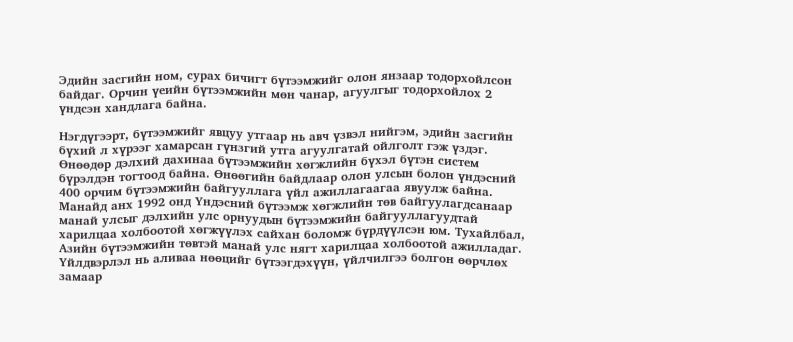Эдийн засгийн ном, сурах бичигт бүтээмжийг олон янзаар тодорхойлсон байдаг. Орчин үеийн бүтээмжийн мөн чанар, агуулгыг тодорхойлох 2 үндсэн хандлага байна.

Нэгдүгээрт, бүтээмжийг явцуу утгаар нь авч үзвэл нийгэм, эдийн засгийн бүхий л хүрээг хамарсан гүнзгий утга агуулгатай ойлголт гэж үздэг. Өнөөдөр дэлхий дахинаа бүтээмжийн хөгжлийн бүхэл бүтэн систем бүрэлдэн тогтоод байна. Өнөөгийн байдлаар олон улсын болон үндэсний 400 орчим бүтээмжийн байгууллага үйл ажиллагаагаа явуулж байна. Манайд анх 1992 онд Үндэсний бүтээмж хөгжлийн төв байгуулагдсанаар манай улсыг дэлхийн улс орнуудын бүтээмжийн байгууллагуудтай харилцаа холбоотой хөгжүүлэх сайхан боломж бүрдүүлсэн юм. Тухайлбал, Азийн бүтээмжийн төвтэй манай улс нягт харилцаа холбоотой ажилладаг. Үйлдвэрлэл нь аливаа нөөцийг бүтээгдэхүүн, үйлчилгээ болгон өөрчлөх замаар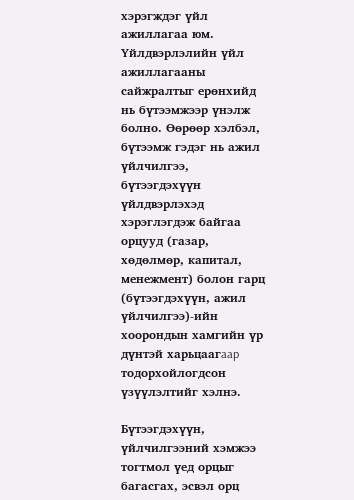хэрэгждэг үйл ажиллагаа юм. Үйлдвэрлэлийн үйл ажиллагааны сайжралтыг ерөнхийд нь бүтээмжээр үнэлж болно. Өөрөөр хэлбэл, бүтээмж гэдэг нь ажил үйлчилгээ, бүтээгдэхүүн үйлдвэрлэхэд хэрэглэгдэж байгаа орцууд (газар, хөдөлмөр, капитал, менежмент) болон гарц (бүтээгдэхүүн, ажил үйлчилгээ)-ийн хоорондын хамгийн үр дүнтэй харьцаагaap тодорхойлогдсон үзүүлэлтийг хэлнэ.

Бүтээгдэхүүн, үйлчилгээний хэмжээ тогтмол үед орцыг багасгах, эсвэл орц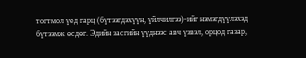тогтмол үед гарц (бүтээгдэхүүн, үйлчилгээ)-ийг нэмэгдүүлэхэд бүтээмж өсдөг. Эдийн засгийн үүднээс авч үзвэл, орцод газар,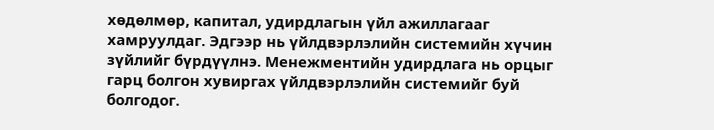хөдөлмөр, капитал, удирдлагын үйл ажиллагааг хамруулдаг. Эдгээр нь үйлдвэрлэлийн системийн хүчин зүйлийг бүрдүүлнэ. Менежментийн удирдлага нь орцыг гарц болгон хувиргах үйлдвэрлэлийн системийг буй болгодог.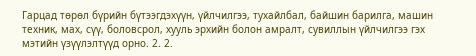Гарцад төрөл бүрийн бүтээгдэхүүн, үйлчилгээ, тухайлбал, байшин барилга, машин техник, мах, сүү, боловсрол, хууль эрхийн болон амралт, сувиллын үйлчилгээ гэх мэтийн үзүүлэлтүүд орно. 2. 2.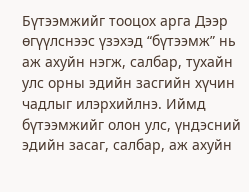Бүтээмжийг тооцох арга Дээр өгүүлснээс үзэхэд “бүтээмж” нь аж ахуйн нэгж, салбар, тухайн улс орны эдийн засгийн хүчин чадлыг илэрхийлнэ. Иймд бүтээмжийг олон улс, үндэсний эдийн засаг, салбар, аж ахуйн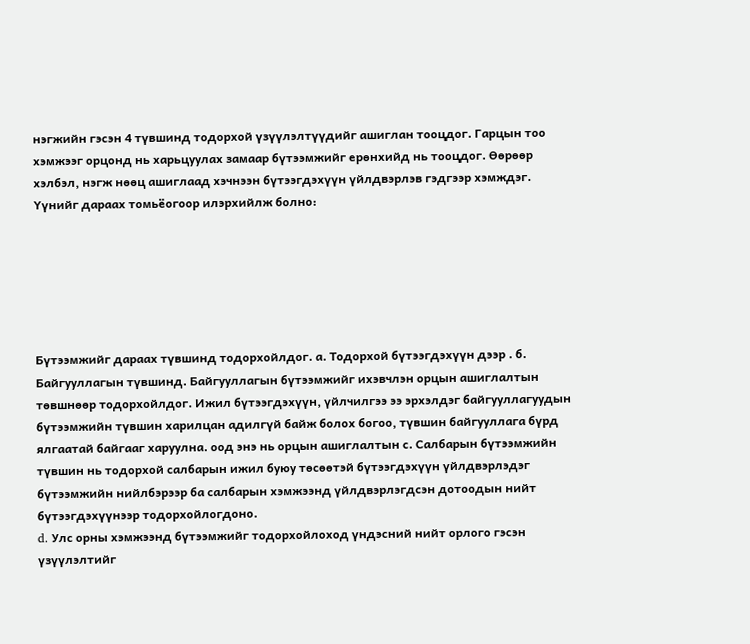нэгжийн гэсэн 4 түвшинд тодорхой үзүүлэлтүүдийг ашиглан тооцдог. Гарцын тоо хэмжээг орцонд нь харьцуулах замаар бүтээмжийг ерөнхийд нь тооцдог. Өөрөөр хэлбэл, нэгж нөөц ашиглаад хэчнээн бүтээгдэхүүн үйлдвэрлэв гэдгээр хэмждэг. Үүнийг дараах томьёогоор илэрхийлж болно:






Бүтээмжийг дараах түвшинд тодорхойлдог. а. Тодорхой бүтээгдэхүүн дээр . б. Байгууллагын түвшинд. Байгууллагын бүтээмжийг ихэвчлэн орцын ашиглалтын төвшнөөр тодорхойлдог. Ижил бүтээгдэхүүн, үйлчилгээ ээ эрхэлдэг байгууллагуудын бүтээмжийн түвшин харилцан адилгүй байж болох богоо, түвшин байгууллага бүрд ялгаатай байгааг харуулна. оод энэ нь орцын ашиглалтын с. Салбарын бүтээмжийн түвшин нь тодорхой салбарын ижил буюу төсөөтэй бүтээгдэхүүн үйлдвэрлэдэг бүтээмжийн нийлбэрээр ба салбарын хэмжээнд үйлдвэрлэгдсэн дотоодын нийт бүтээгдэхүүнээр тодорхойлогдоно.
d. Улс орны хэмжээнд бүтээмжийг тодорхойлоход үндэсний нийт орлого гэсэн үзүүлэлтийг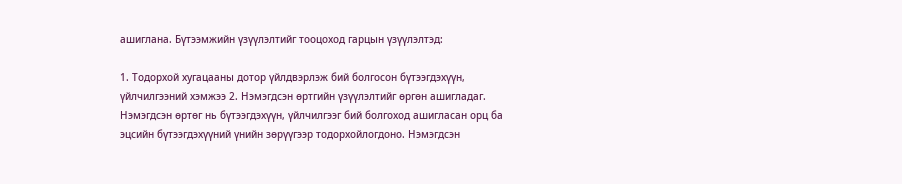ашиглана. Бүтээмжийн үзүүлэлтийг тооцоход гарцын үзүүлэлтэд:

1. Тодорхой хугацааны дотор үйлдвэрлэж бий болгосон бүтээгдэхүүн, үйлчилгээний хэмжээ 2. Нэмэгдсэн өртгийн үзүүлэлтийг өргөн ашигладаг. Нэмэгдсэн өртөг нь бүтээгдэхүүн, үйлчилгээг бий болгоход ашигласан орц ба эцсийн бүтээгдэхүүний үнийн зөрүүгээр тодорхойлогдоно. Нэмэгдсэн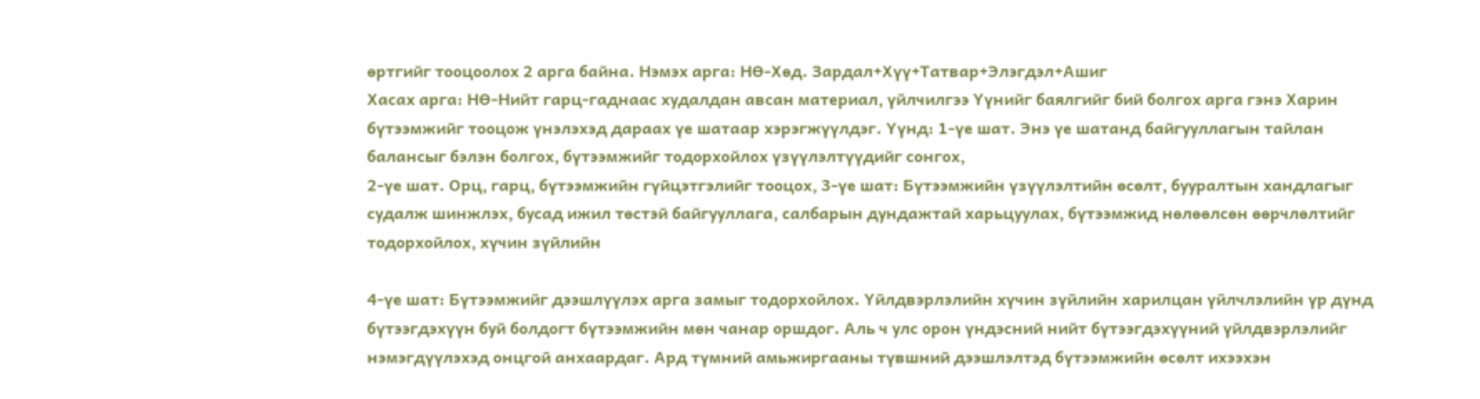өртгийг тооцоолох 2 арга байна. Нэмэх арга: НӨ-Хөд. Зардал+Хүү+Татвар+Элэгдэл+Ашиг
Хасах арга: НӨ-Нийт гарц-гаднаас худалдан авсан материал, үйлчилгээ Үүнийг баялгийг бий болгох арга гэнэ Харин бүтээмжийг тооцож үнэлэхэд дараах үе шатаар хэрэгжүүлдэг. Үүнд: 1-үе шат. Энэ үе шатанд байгууллагын тайлан балансыг бэлэн болгох, бүтээмжийг тодорхойлох үзүүлэлтүүдийг сонгох,
2-үе шат. Орц, гарц, бүтээмжийн гүйцэтгэлийг тооцох, 3-үе шат: Бүтээмжийн үзүүлэлтийн өсөлт, бууралтын хандлагыг судалж шинжлэх, бусад ижил төстэй байгууллага, салбарын дундажтай харьцуулах, бүтээмжид нөлөөлсөн өөрчлөлтийг тодорхойлох, хүчин зүйлийн

4-үе шат: Бүтээмжийг дээшлүүлэх арга замыг тодорхойлох. Үйлдвэрлэлийн хүчин зүйлийн харилцан үйлчлэлийн үр дүнд бүтээгдэхүүн буй болдогт бүтээмжийн мөн чанар оршдог. Аль ч улс орон үндэсний нийт бүтээгдэхүүний үйлдвэрлэлийг нэмэгдүүлэхэд онцгой анхаардаг. Ард түмний амьжиргааны түвшний дээшлэлтэд бүтээмжийн өсөлт ихээхэн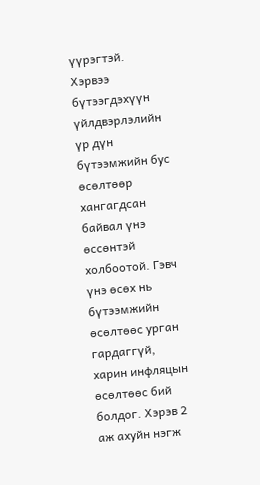үүрэгтэй. Хэрвээ бүтээгдэхүүн үйлдвэрлэлийн үр дүн бүтээмжийн бус өсөлтөөр хангагдсан байвал үнэ өссөнтэй холбоотой. Гэвч үнэ өсөх нь бүтээмжийн өсөлтөөс урган гардаггүй, харин инфляцын өсөлтөөс бий болдог. Хэрэв 2 аж ахуйн нэгж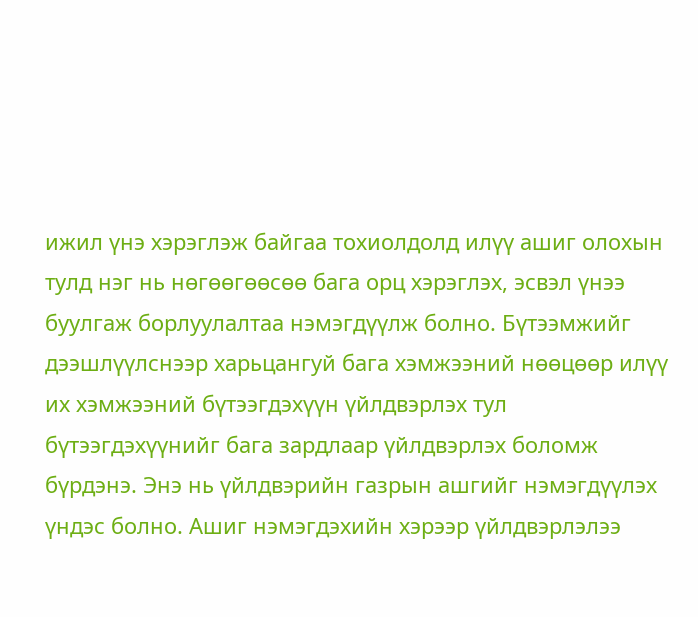ижил үнэ хэрэглэж байгаа тохиолдолд илүү ашиг олохын тулд нэг нь нөгөөгөөсөө бага орц хэрэглэх, эсвэл үнээ буулгаж борлуулалтаа нэмэгдүүлж болно. Бүтээмжийг дээшлүүлснээр харьцангуй бага хэмжээний нөөцөөр илүү их хэмжээний бүтээгдэхүүн үйлдвэрлэх тул бүтээгдэхүүнийг бага зардлаар үйлдвэрлэх боломж бүрдэнэ. Энэ нь үйлдвэрийн газрын ашгийг нэмэгдүүлэх үндэс болно. Ашиг нэмэгдэхийн хэрээр үйлдвэрлэлээ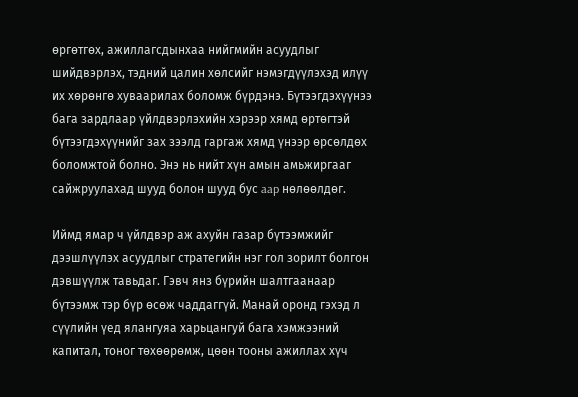өргөтгөх, ажиллагсдынхаа нийгмийн асуудлыг шийдвэрлэх, тэдний цалин хөлсийг нэмэгдүүлэхэд илүү их хөрөнгө хуваарилах боломж бүрдэнэ. Бүтээгдэхүүнээ бага зардлаар үйлдвэрлэхийн хэрээр хямд өртөгтэй бүтээгдэхүүнийг зах зээлд гаргаж хямд үнээр өрсөлдөх боломжтой болно. Энэ нь нийт хүн амын амьжиргааг сайжруулахад шууд болон шууд бус aap нөлөөлдөг.

Иймд ямар ч үйлдвэр аж ахуйн газар бүтээмжийг дээшлүүлэх асуудлыг стратегийн нэг гол зорилт болгон дэвшүүлж тавьдаг. Гэвч янз бүрийн шалтгаанаар бүтээмж тэр бүр өсөж чаддаггүй. Манай оронд гэхэд л сүүлийн үед ялангуяа харьцангуй бага хэмжээний капитал, тоног төхөөрөмж, цөөн тооны ажиллах хүч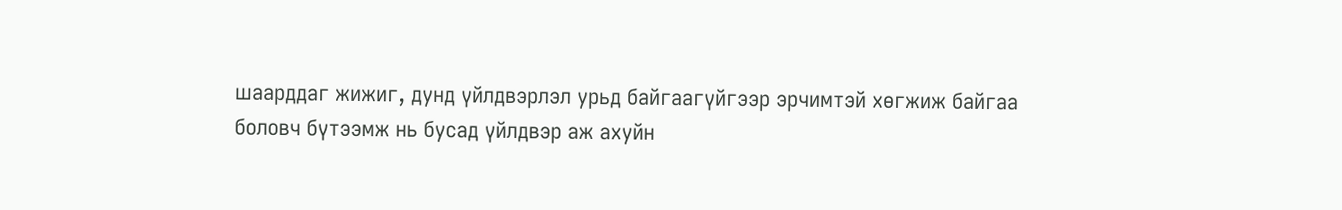шаарддаг жижиг, дунд үйлдвэрлэл урьд байгаагүйгээр эрчимтэй хөгжиж байгаа боловч бүтээмж нь бусад үйлдвэр аж ахуйн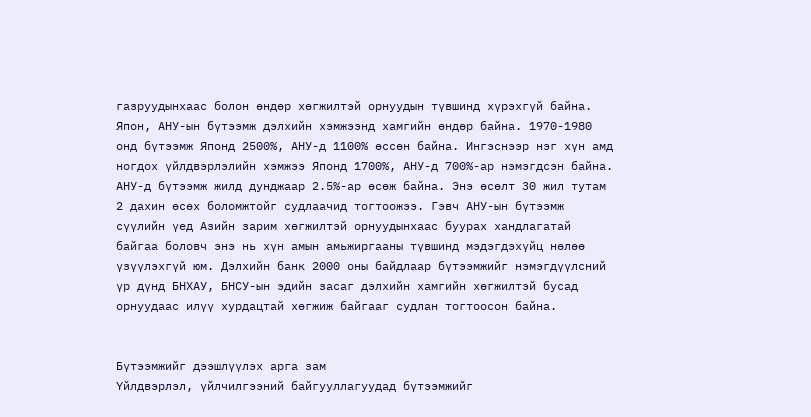газруудынхаас болон өндөр хөгжилтэй орнуудын түвшинд хүрэхгүй байна. Япон, АНУ-ын бүтээмж дэлхийн хэмжээнд хамгийн өндөр байна. 1970-1980 онд бүтээмж Японд 2500%, АНУ-д 1100% өссөн байна. Ингэснээр нэг хүн амд ногдох үйлдвэрлэлийн хэмжээ Японд 1700%, АНУ-д 700%-ар нэмэгдсэн байна. АНУ-д бүтээмж жилд дунджаар 2.5%-ар өсөж байна. Энэ өсөлт 30 жил тутам 2 дахин өсөх боломжтойг судлаачид тогтоожээ. Гэвч АНУ-ын бүтээмж сүүлийн үед Азийн зарим хөгжилтэй орнуудынхаас буурах хандлагатай байгаа боловч энэ нь хүн амын амьжиргааны түвшинд мэдэгдэхүйц нөлөө үзүүлэхгүй юм. Дэлхийн банк 2000 оны байдлаар бүтээмжийг нэмэгдүүлсний үр дүнд БНХАУ, БНСУ-ын эдийн засаг дэлхийн хамгийн хөгжилтэй бусад орнуудаас илүү хурдацтай хөгжиж байгааг судлан тогтоосон байна.


Бүтээмжийг дээшлүүлэх арга зам
Үйлдвэрлэл, үйлчилгээний байгууллагуудад бүтээмжийг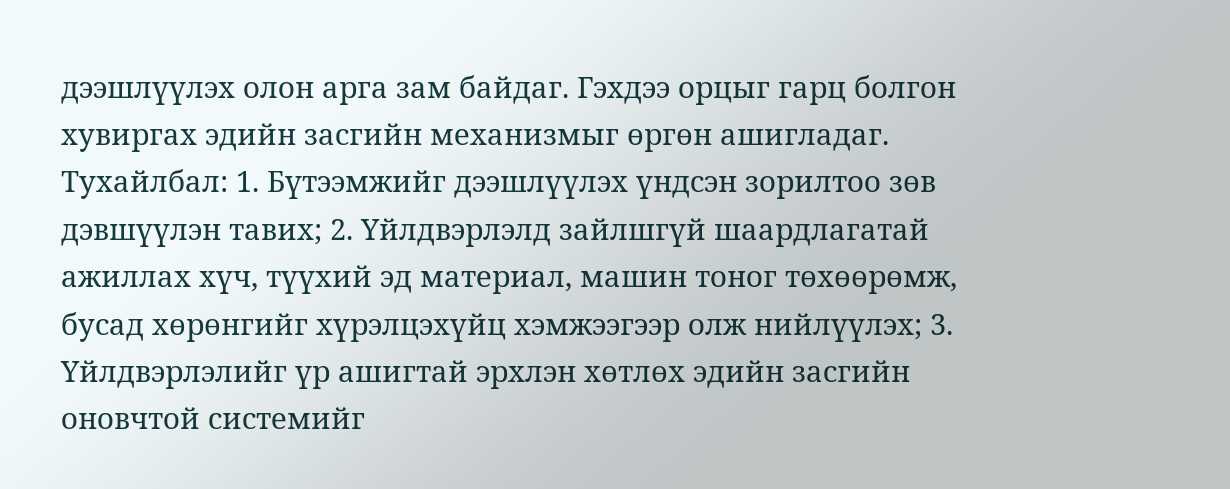дээшлүүлэх олон арга зам байдаг. Гэхдээ орцыг гарц болгон хувиргах эдийн засгийн механизмыг өргөн ашигладаг. Тухайлбал: 1. Бүтээмжийг дээшлүүлэх үндсэн зорилтоо зөв дэвшүүлэн тавих; 2. Үйлдвэрлэлд зайлшгүй шаардлагатай ажиллах хүч, түүхий эд материал, машин тоног төхөөрөмж, бусад хөрөнгийг хүрэлцэхүйц хэмжээгээр олж нийлүүлэх; 3. Үйлдвэрлэлийг үр ашигтай эрхлэн хөтлөх эдийн засгийн оновчтой системийг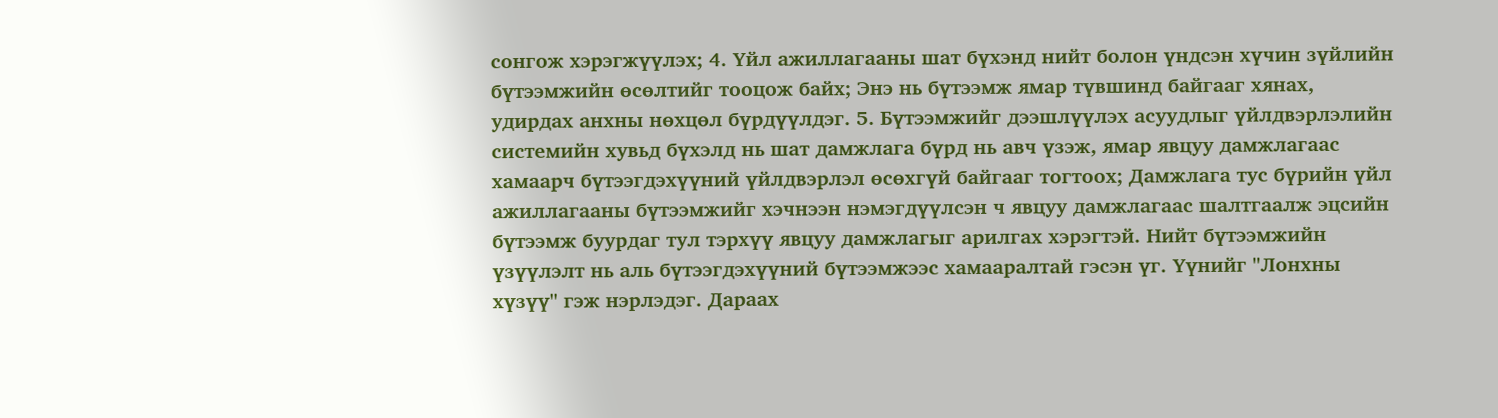сонгож хэрэгжүүлэх; 4. Үйл ажиллагааны шат бүхэнд нийт болон үндсэн хүчин зүйлийн бүтээмжийн өсөлтийг тооцож байх; Энэ нь бүтээмж ямар түвшинд байгааг хянах, удирдах анхны нөхцөл бүрдүүлдэг. 5. Бүтээмжийг дээшлүүлэх асуудлыг үйлдвэрлэлийн системийн хувьд бүхэлд нь шат дамжлага бүрд нь авч үзэж, ямар явцуу дамжлагаас хамаарч бүтээгдэхүүний үйлдвэрлэл өсөхгүй байгааг тогтоох; Дамжлага тус бүрийн үйл ажиллагааны бүтээмжийг хэчнээн нэмэгдүүлсэн ч явцуу дамжлагаас шалтгаалж эцсийн бүтээмж буурдаг тул тэрхүү явцуу дамжлагыг арилгах хэрэгтэй. Нийт бүтээмжийн үзүүлэлт нь аль бүтээгдэхүүний бүтээмжээс хамааралтай гэсэн үг. Үүнийг "Лонхны хүзүү" гэж нэрлэдэг. Дараах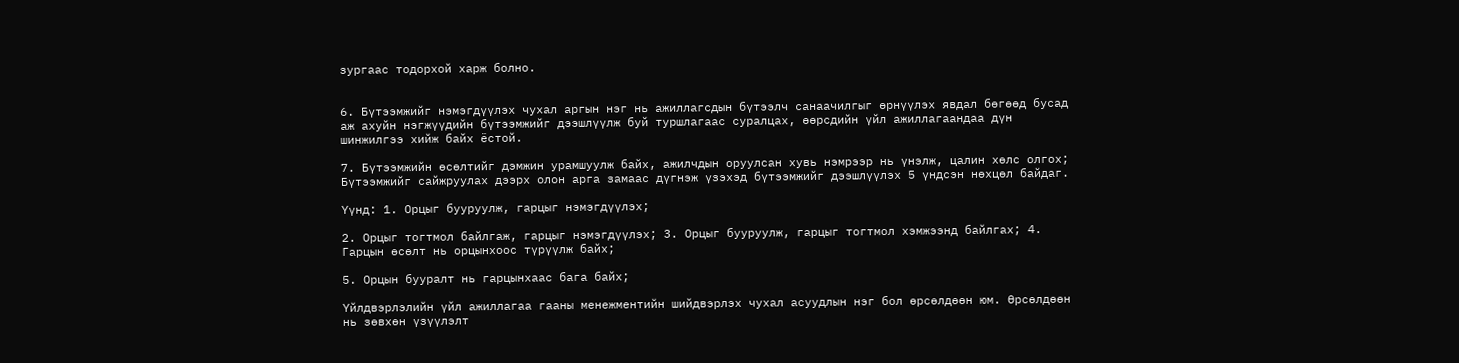зургаас тодорхой харж болно.


6. Бүтээмжийг нэмэгдүүлэх чухал аргын нэг нь ажиллагсдын бүтээлч санаачилгыг өрнүүлэх явдал бөгөөд бусад аж ахуйн нэгжүүдийн бүтээмжийг дээшлүүлж буй туршлагаас суралцах, өөрсдийн үйл ажиллагаандаа дүн шинжилгээ хийж байх ёстой.

7. Бүтээмжийн өсөлтийг дэмжин урамшуулж байх, ажилчдын оруулсан хувь нэмрээр нь үнэлж, цалин хөлс олгох; Бүтээмжийг сайжруулах дээрх олон арга замаас дүгнэж үзэхэд бүтээмжийг дээшлүүлэх 5 үндсэн нөхцөл байдаг.

Үүнд: 1. Орцыг бууруулж, гарцыг нэмэгдүүлэх;

2. Орцыг тогтмол байлгаж, гарцыг нэмэгдүүлэх; 3. Орцыг бууруулж, гарцыг тогтмол хэмжээнд байлгах; 4. Гарцын өсөлт нь орцынхоос түрүүлж байх;

5. Орцын бууралт нь гарцынхаас бага байх;

Үйлдвэрлэлийн үйл ажиллагаа гааны менежментийн шийдвэрлэх чухал асуудлын нэг бол өрсөлдөөн юм. Өрсөлдөөн нь зөвхөн үзүүлэлт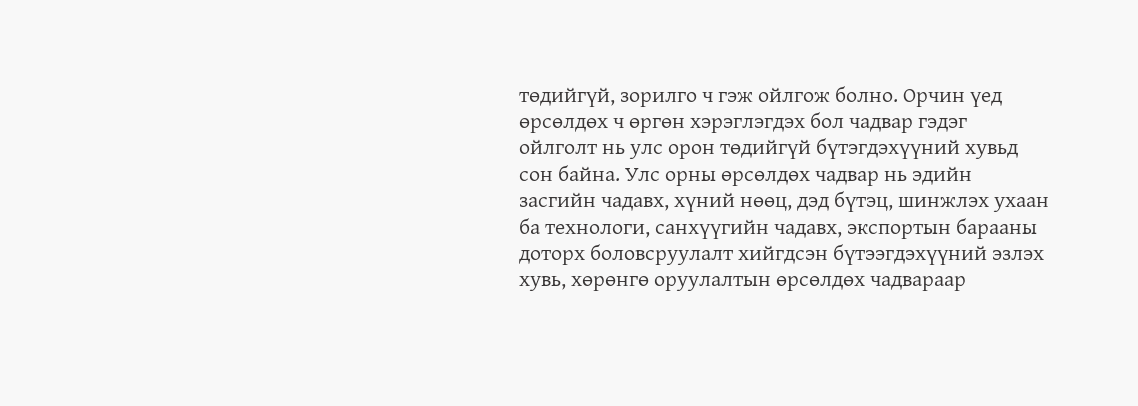төдийгүй, зорилго ч гэж ойлгож болно. Орчин үед өрсөлдөх ч өргөн хэрэглэгдэх бол чадвар гэдэг ойлголт нь улс орон төдийгүй бүтэгдэхүүний хувьд сон байна. Улс орны өрсөлдөх чадвар нь эдийн засгийн чадавх, хүний нөөц, дэд бүтэц, шинжлэх ухаан ба технологи, санхүүгийн чадавх, экспортын барааны доторх боловсруулалт хийгдсэн бүтээгдэхүүний эзлэх хувь, хөрөнгө оруулалтын өрсөлдөх чадвараар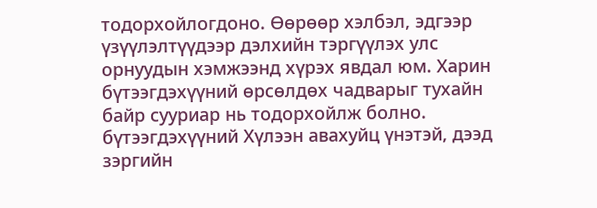тодорхойлогдоно. Өөрөөр хэлбэл, эдгээр үзүүлэлтүүдээр дэлхийн тэргүүлэх улс орнуудын хэмжээнд хүрэх явдал юм. Харин бүтээгдэхүүний өрсөлдөх чадварыг тухайн байр сууриар нь тодорхойлж болно. бүтээгдэхүүний Хүлээн авахуйц үнэтэй, дээд зэргийн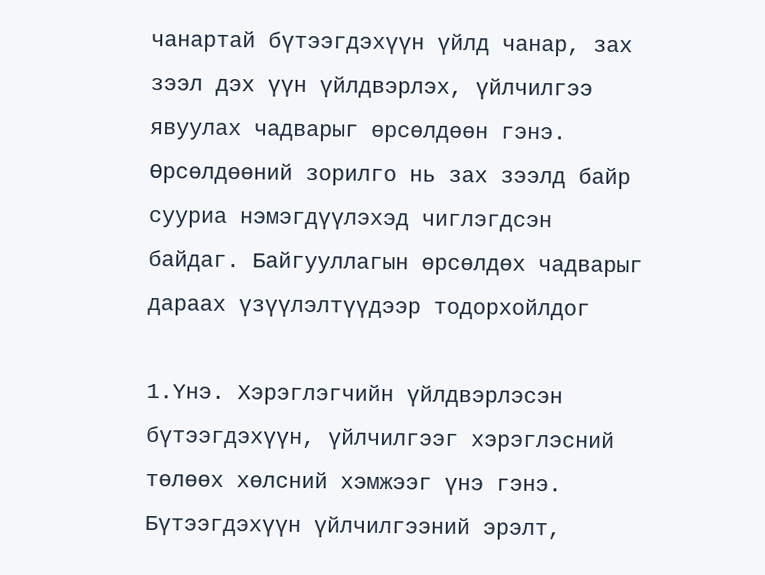чанартай бүтээгдэхүүн үйлд чанар, зах зээл дэх үүн үйлдвэрлэх, үйлчилгээ явуулах чадварыг өрсөлдөөн гэнэ. Өрсөлдөөний зорилго нь зах зээлд байр сууриа нэмэгдүүлэхэд чиглэгдсэн байдаг. Байгууллагын өрсөлдөх чадварыг дараах үзүүлэлтүүдээр тодорхойлдог

1.Үнэ. Хэрэглэгчийн үйлдвэрлэсэн бүтээгдэхүүн, үйлчилгээг хэрэглэсний төлөөх хөлсний хэмжээг үнэ гэнэ. Бүтээгдэхүүн үйлчилгээний эрэлт,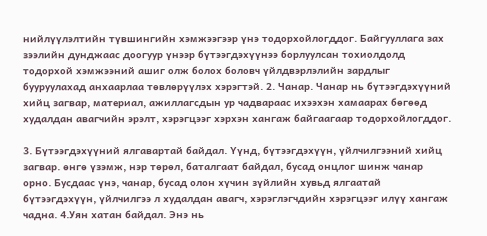нийлүүлэлтийн түвшингийн хэмжээгээр үнэ тодорхойлогддог. Байгууллага зах зээлийн дунджаас доогуур үнээр бүтээгдэхүүнээ борлуулсан тохиолдолд тодорхой хэмжээний ашиг олж болох боловч үйлдвэрлэлийн зардлыг бууруулахад анхаарлаа төвлөрүүлэх хэрэгтэй. 2. Чанар. Чанар нь бүтээгдэхүүний хийц загвар, материал, ажиллагсдын ур чадвараас ихээхэн хамаарах бөгөөд худалдан авагчийн эрэлт, хэрэгцээг хэрхэн хангаж байгаагаар тодорхойлогддог.

3. Бүтээгдэхүүний ялгавартай байдал. Үүнд, бүтээгдэхүүн, үйлчилгээний хийц загвар. өнгө үзэмж, нэр төрөл, баталгаат байдал, бусад онцлог шинж чанар орно. Бусдаас үнэ, чанар, бусад олон хүчин зүйлийн хувьд ялгаатай бүтээгдэхүүн, үйлчилгээ л худалдан авагч, хэрэглэгчдийн хэрэгцээг илүү хангаж чадна. 4.Уян хатан байдал. Энэ нь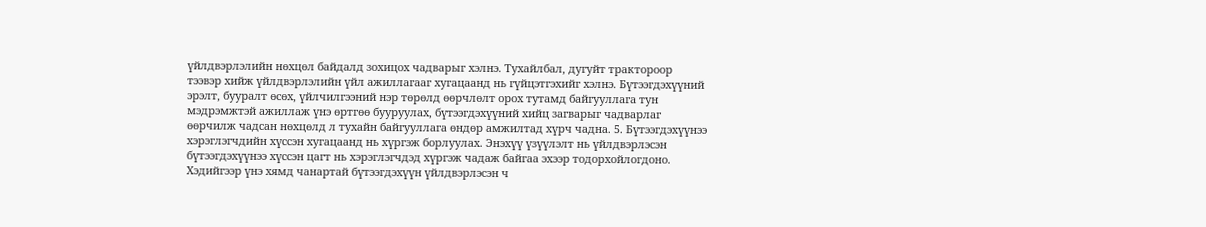үйлдвэрлэлийн нөхцөл байдалд зохицох чадварыг хэлнэ. Тухайлбал, дугуйт трактороор тээвэр хийж үйлдвэрлэлийн үйл ажиллагааг хугацаанд нь гүйцэтгэхийг хэлнэ. Бүтээгдэхүүний эрэлт, бууралт өсөх, үйлчилгээний нэр төрөлд өөрчлөлт орох тутамд байгууллага тун мэдрэмжтэй ажиллаж үнэ өртгөө бууруулах, бүтээгдэхүүний хийц загварыг чадварлаг өөрчилж чадсан нөхцөлд л тухайн байгууллага өндөр амжилтад хүрч чадна. 5. Бүтээгдэхүүнээ хэрэглэгчдийн хүссэн хугацаанд нь хүргэж борлуулах. Энэхүү үзүүлэлт нь үйлдвэрлэсэн бүтээгдэхүүнээ хүссэн цагт нь хэрэглэгчдэд хүргэж чадаж байгаа эхээр тодорхойлогдоно. Хэдийгээр үнэ хямд чанартай бүтээгдэхүүн үйлдвэрлэсэн ч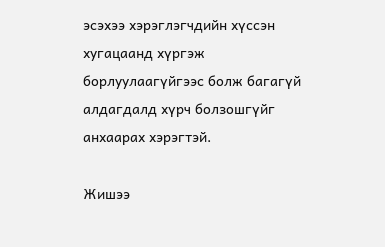эсэхээ хэрэглэгчдийн хүссэн хугацаанд хүргэж борлуулаагүйгээс болж багагүй алдагдалд хүрч болзошгүйг анхаарах хэрэгтэй.

Жишээ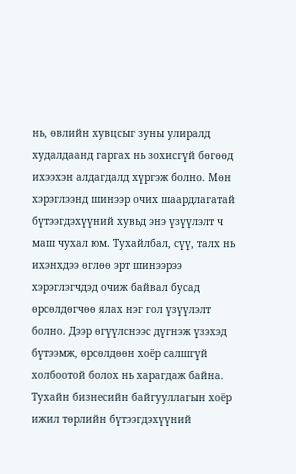нь, өвлийн хувцсыг зуны улиралд худалдаанд гаргах нь зохисгүй бөгөөд ихээхэн алдагдалд хүргэж болно. Мөн хэрэглээнд шинээр очих шаардлагатай бүтээгдэхүүний хувьд энэ үзүүлэлт ч маш чухал юм. Тухайлбал, сүү, талх нь ихэнхдээ өглөө эрт шинээрээ хэрэглэгчдэд очиж байвал бусад өрсөлдөгчөө ялах нэг гол үзүүлэлт болно. Дээр өгүүлснээс дүгнэж үзэхэд бүтээмж, өрсөлдөөн хоёр салшгүй холбоотой болох нь харагдаж байна. Тухайн бизнесийн байгууллагын хоёр ижил төрлийн бүтээгдэхүүний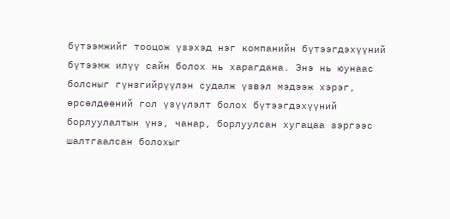бүтээмжийг тооцож үзэхэд нэг компанийн бүтээгдэхүүний бүтээмж илүү сайн болох нь харагдана. Энэ нь юунаас болсныг гүнзгийрүүлэн судалж үзвэл мэдээж хэрэг, өрсөлдөөний гол үзүүлэлт болох бүтээгдэхүүний борлуулалтын үнэ, чанар, борлуулсан хугацаа зэргээс шалтгаалсан болохыг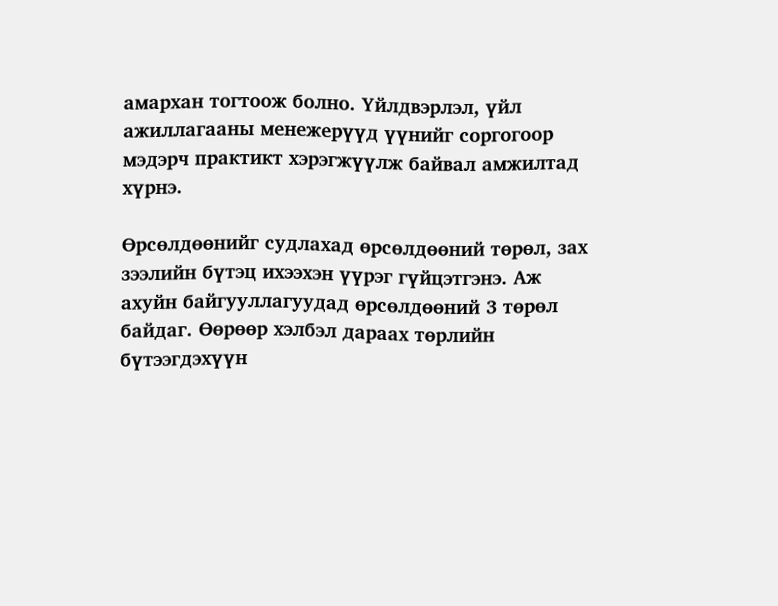амархан тогтоож болно. Үйлдвэрлэл, үйл ажиллагааны менежерүүд үүнийг соргогоор мэдэрч практикт хэрэгжүүлж байвал амжилтад хүрнэ.

Өрсөлдөөнийг судлахад өрсөлдөөний төрөл, зах зээлийн бүтэц ихээхэн үүрэг гүйцэтгэнэ. Аж ахуйн байгууллагуудад өрсөлдөөний 3 төрөл байдаг. Өөрөөр хэлбэл дараах төрлийн бүтээгдэхүүн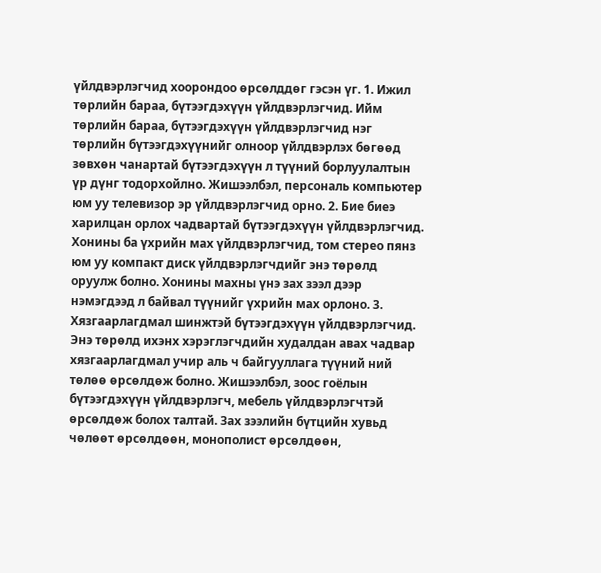үйлдвэрлэгчид хоорондоо өрсөлддөг гэсэн үг. 1. Ижил төрлийн бараа, бүтээгдэхүүн үйлдвэрлэгчид. Ийм төрлийн бараа, бүтээгдэхүүн үйлдвэрлэгчид нэг төрлийн бүтээгдэхүүнийг олноор үйлдвэрлэх бөгөөд зөвхөн чанартай бүтээгдэхүүн л түүний борлуулалтын үр дүнг тодорхойлно. Жишээлбэл, персональ компьютер юм уу телевизор эр үйлдвэрлэгчид орно. 2. Бие биеэ харилцан орлох чадвартай бүтээгдэхүүн үйлдвэрлэгчид. Хонины ба үхрийн мах үйлдвэрлэгчид, том стерео пянз юм уу компакт диск үйлдвэрлэгчдийг энэ төрөлд оруулж болно. Хонины махны үнэ зах зээл дээр нэмэгдээд л байвал түүнийг үхрийн мах орлоно. 3. Хязгаарлагдмал шинжтэй бүтээгдэхүүн үйлдвэрлэгчид. Энэ төрөлд ихэнх хэрэглэгчдийн худалдан авах чадвар хязгаарлагдмал учир аль ч байгууллага түүний ний төлөө өрсөлдөж болно. Жишээлбэл, зоос гоёлын бүтээгдэхүүн үйлдвэрлэгч, мебель үйлдвэрлэгчтэй өрсөлдөж болох талтай. Зах зээлийн бүтцийн хувьд чөлөөт өрсөлдөөн, монополист өрсөлдөөн,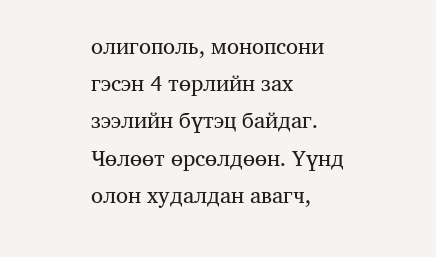олигополь, монопсони гэсэн 4 төрлийн зах зээлийн бүтэц байдаг. Чөлөөт өрсөлдөөн. Үүнд олон худалдан авагч,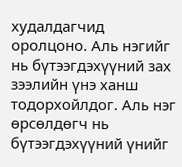худалдагчид оролцоно. Аль нэгийг нь бүтээгдэхүүний зах зээлийн үнэ ханш тодорхойлдог. Аль нэг өрсөлдөгч нь бүтээгдэхүүний үнийг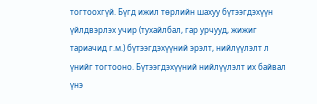тогтоохгүй. Бүгд ижил төрлийн шахуу бүтээгдэхүүн үйлдвэрлэх учир (тухайлбал, гар урчууд, жижиг тариачид г.м.) бүтээгдэхүүний эрэлт, нийлүүлэлт л үнийг тогтооно. Бүтээгдэхүүний нийлүүлэлт их байвал үнэ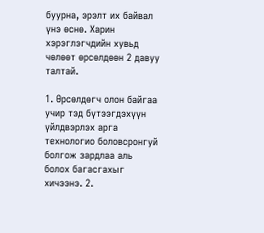буурна, эрэлт их байвал үнэ өснө. Харин хэрэглэгчдийн хувьд чөлөөт өрсөлдөөн 2 давуу талтай.

1. Өрсөлдөгч олон байгаа учир тэд бүтээгдэхүүн үйлдвэрлэх арга технологио боловсронгуй болгож зардлаа аль болох багасгахыг хичээнэ. 2.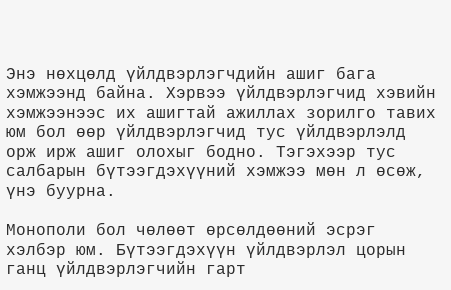Энэ нөхцөлд үйлдвэрлэгчдийн ашиг бага хэмжээнд байна. Хэрвээ үйлдвэрлэгчид хэвийн хэмжээнээс их ашигтай ажиллах зорилго тавих юм бол өөр үйлдвэрлэгчид тус үйлдвэрлэлд орж ирж ашиг олохыг бодно. Тэгэхээр тус салбарын бүтээгдэхүүний хэмжээ мөн л өсөж, үнэ буурна.

Монополи бол чөлөөт өрсөлдөөний эсрэг хэлбэр юм. Бүтээгдэхүүн үйлдвэрлэл цорын ганц үйлдвэрлэгчийн гарт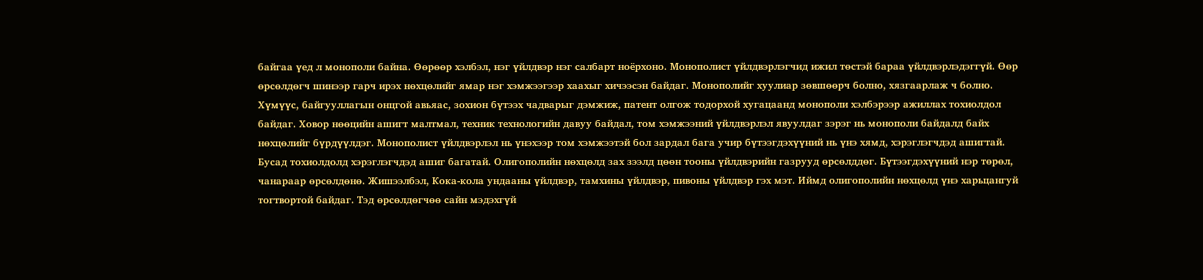байгаа үед л монополи байна. Өөрөөр хэлбэл, нэг үйлдвэр нэг салбарт ноёрхоно. Монополист үйлдвэрлэгчид ижил төстэй бараа үйлдвэрлэдэггүй. Өөр өрсөлдөгч шинээр гарч ирэх нөхцөлийг ямар нэг хэмжээгээр хаахыг хичээсэн байдаг. Монополийг хуулиар зөвшөөрч болно, хязгаарлаж ч болно. Хүмүүс, байгууллагын онцгой авьяас, зохион бүтээх чадварыг дэмжиж, патент олгож тодорхой хугацаанд монополи хэлбэрээр ажиллах тохиолдол байдаг. Ховор нөөцийн ашигт малтмал, техник технологийн давуу байдал, том хэмжээний үйлдвэрлэл явуулдаг зэрэг нь монополи байдалд байх нөхцөлийг бүрдүүлдэг. Монополист үйлдвэрлэл нь үнэхээр том хэмжээтэй бол зардал бага учир бүтээгдэхүүний нь үнэ хямд, хэрэглэгчдэд ашигтай. Бусад тохиолдолд хэрэглэгчдэд ашиг багатай. Олигополийн нөхцөлд зах зээлд цөөн тооны үйлдвэрийн газрууд өрсөлддөг. Бүтээгдэхүүний нэр төрөл, чанараар өрсөлдөнө. Жишээлбэл, Кока-кола ундааны үйлдвэр, тамхины үйлдвэр, пивоны үйлдвэр гэх мэт. Иймд олигополийн нөхцөлд үнэ харьцангуй тогтвортой байдаг. Тэд өрсөлдөгчөө сайн мэдэхгүй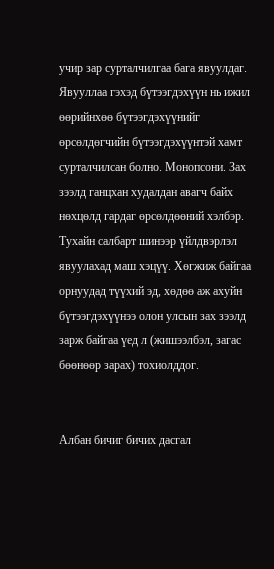учир зар сурталчилгаа бага явуулдаг. Явууллаа гэхэд бүтээгдэхүүн нь ижил өөрийнхөө бүтээгдэхүүнийг өрсөлдөгчийн бүтээгдэхүүнтэй хамт сурталчилсан болно. Монопсони. Зах зээлд ганцхан худалдан авагч байх нөхцөлд гардаг өрсөлдөөний хэлбэр. Тухайн салбарт шинээр үйлдвэрлэл явуулахад маш хэцүү. Хөгжиж байгаа орнуудад түүхий эд, хөдөө аж ахуйн бүтээгдэхүүнээ олон улсын зах зээлд зарж байгаа үед л (жишээлбэл, загас бөөнөөр зарах) тохиолддог.


Албан бичиг бичих дасгал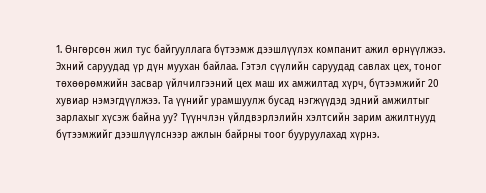1. Өнгөрсөн жил тус байгууллага бүтээмж дээшлүүлэх компанит ажил өрнүүлжээ. Эхний саруудад үр дүн муухан байлаа. Гэтэл сүүлийн саруудад савлах цех, тоног төхөөрөмжийн засвар үйлчилгээний цех маш их амжилтад хүрч, бүтээмжийг 20 хувиар нэмэгдүүлжээ. Та үүнийг урамшуулж бусад нэгжүүдэд эдний амжилтыг зарлахыг хүсэж байна уу? Түүнчлэн үйлдвэрлэлийн хэлтсийн зарим ажилтнууд бүтээмжийг дээшлүүлснээр ажлын байрны тоог бууруулахад хүрнэ.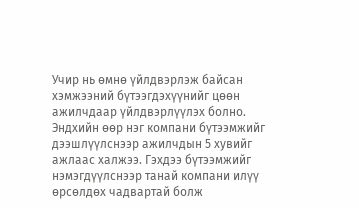Учир нь өмнө үйлдвэрлэж байсан хэмжээний бүтээгдэхүүнийг цөөн ажилчдаар үйлдвэрлүүлэх болно. Эндхийн өөр нэг компани бүтээмжийг дээшлүүлснээр ажилчдын 5 хувийг ажлаас халжээ. Гэхдээ бүтээмжийг нэмэгдүүлснээр танай компани илүү өрсөлдөх чадвартай болж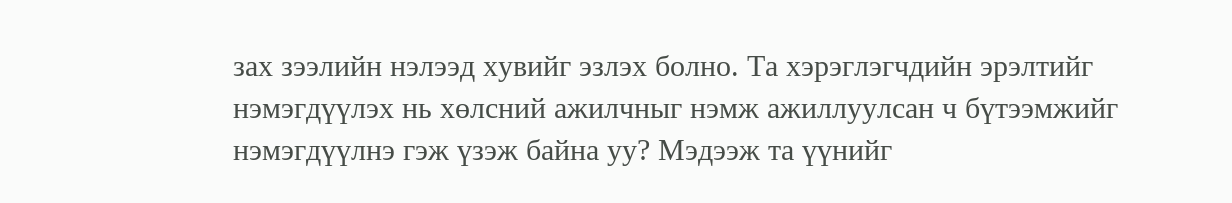зах зээлийн нэлээд хувийг эзлэх болно. Та хэрэглэгчдийн эрэлтийг нэмэгдүүлэх нь хөлсний ажилчныг нэмж ажиллуулсан ч бүтээмжийг нэмэгдүүлнэ гэж үзэж байна уу? Мэдээж та үүнийг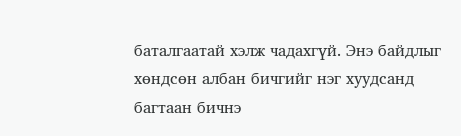баталгаатай хэлж чадахгүй. Энэ байдлыг хөндсөн албан бичгийг нэг хуудсанд багтаан бичнэ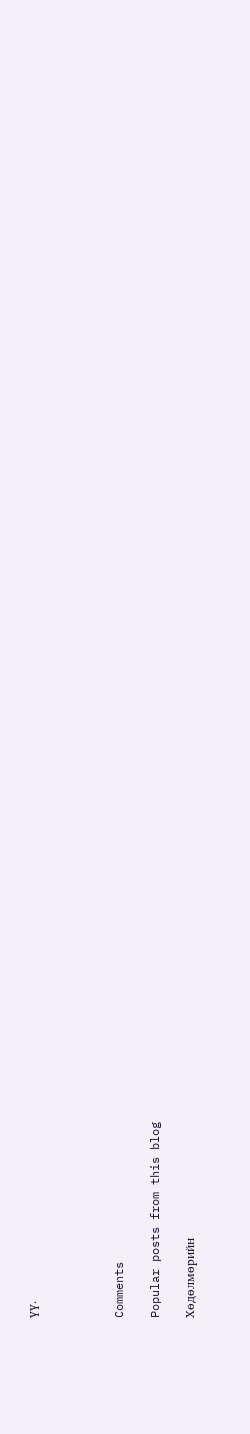үү.




Comments

Popular posts from this blog

Хөдөлмөрийн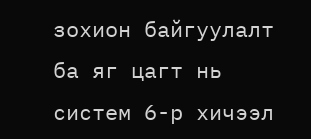зохион байгуулалт ба яг цагт нь систем 6-р хичээл